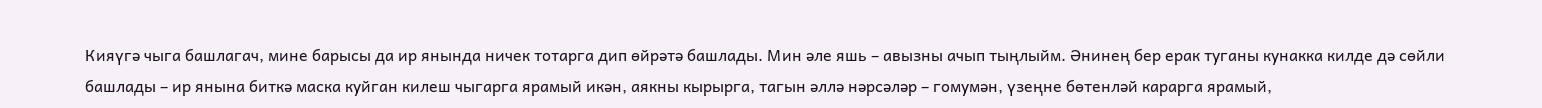Кияүгә чыга башлагач, мине барысы да ир янында ничек тотарга дип өйрәтә башлады. Мин әле яшь – авызны ачып тыңлыйм. Әнинең бер ерак туганы кунакка килде дә сөйли башлады – ир янына биткә маска куйган килеш чыгарга ярамый икән, аякны кырырга, тагын әллә нәрсәләр – гомумән, үзеңне бөтенләй карарга ярамый,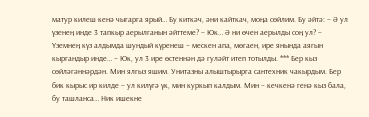матур килеш кенә чыгарга ярый… Бу киткәч, әни кайткач, моңа сөйлим. Бу әйтә: – Ә ул үзенең инде 3 тапкыр аерылганын әйттеме? – Юк… Ә ни өчен аерылды соң ул? – Үземнең күз алдымда шундый күренеш – мескен апа, мөгаен, ире янында аягын кыргандыр инде… – Юк, ул 3 ире өстеннән дә гуләйт итеп тотылды. *** Бер кыз сөйләгәннәрдән. Мин ялгыз яшим. Унитазны алыштырырга сантехник чакырдым. Бер бик кырыс ир килде – ул килүгә үк, мин куркып калдым. Мин – кечкенә генә кыз бала, бу ташланса… Ник ишекне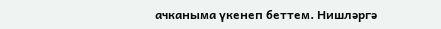ачканыма үкенеп беттем. Нишләргә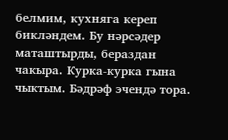белмим, кухняга кереп бикләндем. Бу нәрсәдер маташтырды, бераздан чакыра. Курка-курка гына чыктым. Бәдрәф эчендә тора.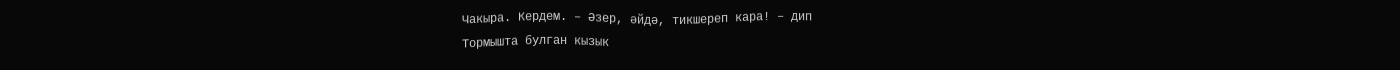Чакыра. Кердем. – Әзер, әйдә, тикшереп кара! – дип
Тормышта булган кызык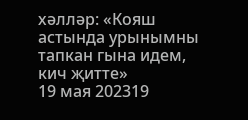хәлләр: «Кояш астында урынымны тапкан гына идем, кич җитте»
19 мая 202319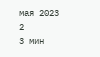мая 2023
2
3 мин